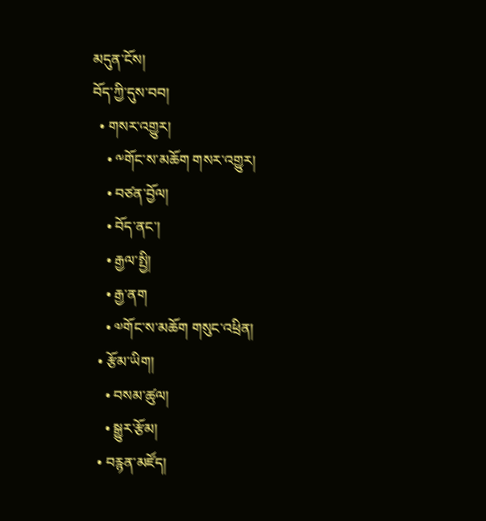མདུན་ངོས།
བོད་ཀྱི་དུས་བབ།
  • གསར་འགྱུར།
    • ༸གོང་ས་མཆོག གསར་འགྱུར།
    • བཙན་བྱོལ།
    • བོད་ནང་།
    • རྒྱལ་སྤྱི།
    • རྒྱ་ནག
    • ༧གོང་ས་མཆོག གསུང་འཕྲིན།
  • རྩོམ་ཡིག།
    • བསམ་ཚུལ།
    • སྒྱུར་རྩོམ།
  • བརྙན་མཛོད།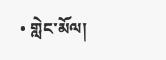• གླེང་མོལ།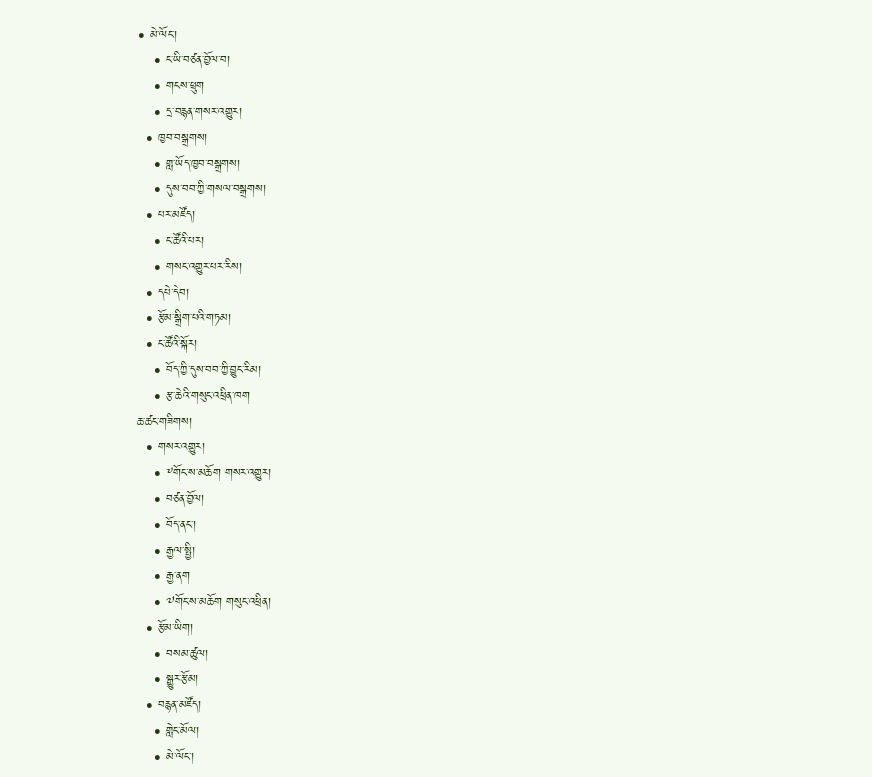• མེ་ལོང་།
    • ང་ཡི་བཙན་བྱོལ་བ།
    • གངས་ཕྲུག
    • དྲ་བརྙན་གསར་འགྱུར།
  • ཁྱབ་བསྒྲགས།
    • གླ་ཡོད་ཁྱབ་བསྒྲགས།
    • དུས་བབ་ཀྱི་གསལ་བསྒྲགས།
  • པར་མཛོད།
    • ང་ཚོའི་པར།
    • གསང་འགྱུར་པར་རིས།
  • དཔེ་དེབ།
  • རྩོམ་སྒྲིག་པའི་གཏམ།
  • ང་ཚོའི་སྐོར།
    • བོད་ཀྱི་དུས་བབ་ཀྱི་བྱུང་རིམ།
    • རྩ་ཆེའི་གསུང་འཕྲིན་ཁག
ཆ་ཚང་གཟིགས།
  • གསར་འགྱུར།
    • ༸གོང་ས་མཆོག གསར་འགྱུར།
    • བཙན་བྱོལ།
    • བོད་ནང་།
    • རྒྱལ་སྤྱི།
    • རྒྱ་ནག
    • ༧གོང་ས་མཆོག གསུང་འཕྲིན།
  • རྩོམ་ཡིག།
    • བསམ་ཚུལ།
    • སྒྱུར་རྩོམ།
  • བརྙན་མཛོད།
    • གླེང་མོལ།
    • མེ་ལོང་།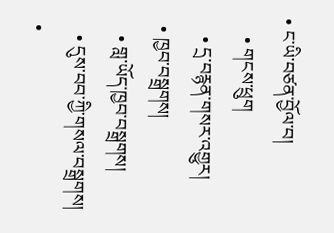• ང་ཡི་བཙན་བྱོལ་བ།
    • གངས་ཕྲུག
    • དྲ་བརྙན་གསར་འགྱུར།
  • ཁྱབ་བསྒྲགས།
    • གླ་ཡོད་ཁྱབ་བསྒྲགས།
    • དུས་བབ་ཀྱི་གསལ་བསྒྲགས།
  •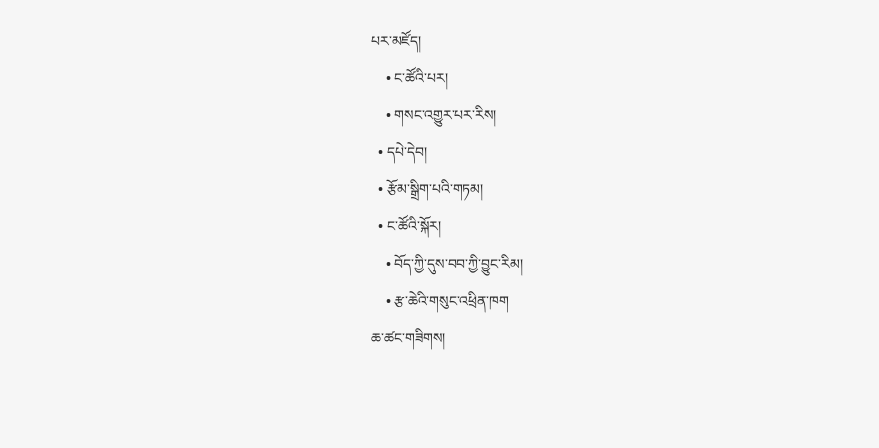པར་མཛོད།
    • ང་ཚོའི་པར།
    • གསང་འགྱུར་པར་རིས།
  • དཔེ་དེབ།
  • རྩོམ་སྒྲིག་པའི་གཏམ།
  • ང་ཚོའི་སྐོར།
    • བོད་ཀྱི་དུས་བབ་ཀྱི་བྱུང་རིམ།
    • རྩ་ཆེའི་གསུང་འཕྲིན་ཁག
ཆ་ཚང་གཟིགས།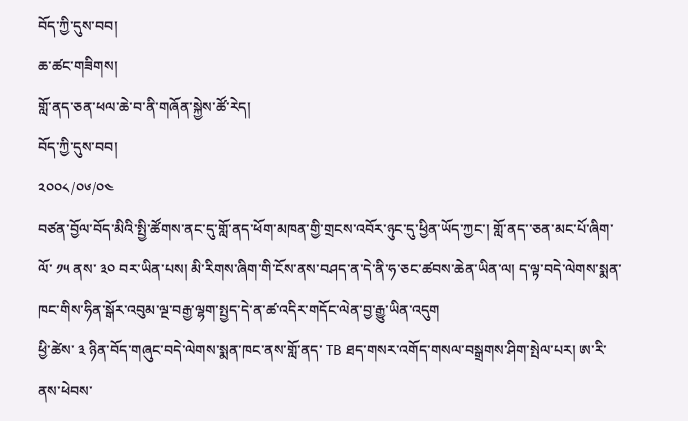བོད་ཀྱི་དུས་བབ།
ཆ་ཚང་གཟིགས།
གློ་ནད་ཅན་ཕལ་ཆེ་བ་ནི་གཞོན་སྐྱེས་ཚོ་རེད།
བོད་ཀྱི་དུས་བབ།
༢༠༠༨/༠༦/༠༤
བཙན་བྱོལ་བོད་མིའི་སྤྱི་ཚོགས་ནང་དུ་གློ་ནད་ཕོག་མཁན་གྱི་གྲངས་འབོར་ཉུང་དུ་ཕྱིན་ཡོད་ཀྱང་། གློ་ནད་་ཅན་མང་པོ་ཞིག་ལོ་ ༡༥ ནས་ ༣༠ བར་ཡིན་པས། མི་རིགས་ཞིག་གི་ངོས་ནས་བཤད་ན་དེ་ནི་ཧ་ཅང་ཚབས་ཆེན་ཡིན་ལ། ད་ལྟ་བདེ་ལེགས་སྨན་ཁང་གིས་ཧིན་སྒོར་འབུམ་ལྔ་བརྒྱ་ལྷག་སྤྱད་དེ་ན་ཚ་འདིར་གདོང་ལེན་བྱ་རྒྱུ་ཡིན་འདུག
ཕྱི་ཚེས་ ༣ ཉིན་བོད་གཞུང་བདེ་ལེགས་སྨན་ཁང་ནས་གློ་ནད་ TB ཐད་གསར་འགོད་གསལ་བསྒྲགས་ཤིག་སྤེལ་པར། ཨ་རི་ནས་ཕེབས་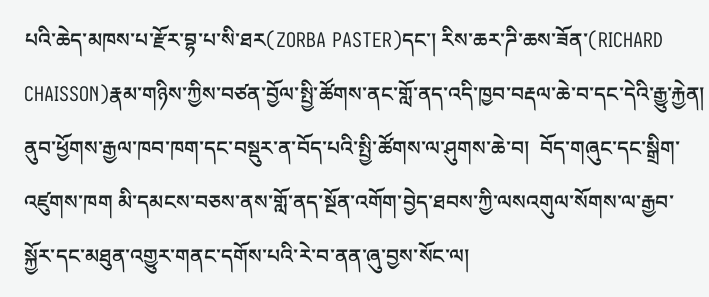པའི་ཆེད་མཁས་པ་རྫོར་བྷ་པ་སི་ཐར(ZORBA PASTER)དང་། རིས་ཆར་ཌི་ཆས་ཟོན་(RICHARD CHAISSON)རྣམ་གཉིས་ཀྱིས་བཙན་བྱོལ་སྤྱི་ཚོགས་ནང་གློ་ནད་འདི་ཁྱབ་བརྡལ་ཆེ་བ་དང་དེའི་རྒྱུ་རྐྱེན།   ནུབ་ཕྱོགས་རྒྱལ་ཁབ་ཁག་དང་བསྡུར་ན་བོད་པའི་སྤྱི་ཚོགས་ལ་ཤུགས་ཆེ་བ།  བོད་གཞུང་དང་སྒྲིག་འཛུགས་ཁག མི་དམངས་བཅས་ནས་གློ་ནད་སྔོན་འགོག་བྱེད་ཐབས་ཀྱི་ལསའགུལ་སོགས་ལ་རྒྱབ་སྐྱོར་དང་མཐུན་འགྱུར་གནང་དགོས་པའི་རེ་བ་ནན་ཞུ་བྱས་སོང་ལ།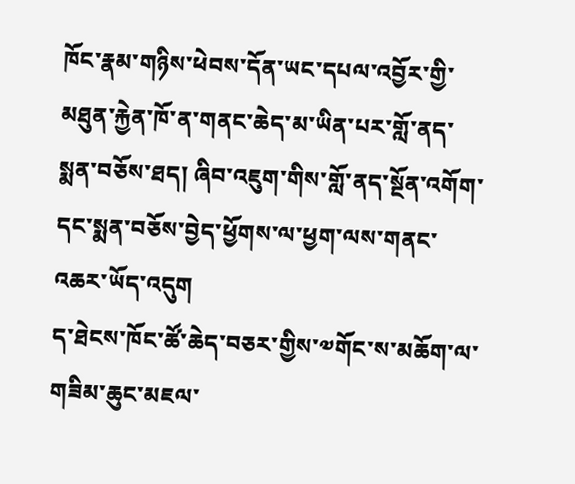ཁོང་རྣམ་གཉིས་ཕེབས་དོན་ཡང་དཔལ་འབྱོར་གྱི་མཐུན་རྐྱེན་ཁོ་ན་གནང་ཆེད་མ་ཡིན་པར་གློ་ནད་སྨན་བཅོས་ཐད། ཞིབ་འཇུག་གིས་གློ་ནད་སྔོན་འགོག་དང་སྨན་བཅོས་བྱེད་ཕྱོགས་ལ་ཕྱག་ལས་གནང་འཆར་ཡོད་འདུག
ད་ཐེངས་ཁོང་ཚོ་ཆེད་བཅར་གྱིས་༧གོང་ས་མཆོག་ལ་གཟིམ་ཆུང་མཇལ་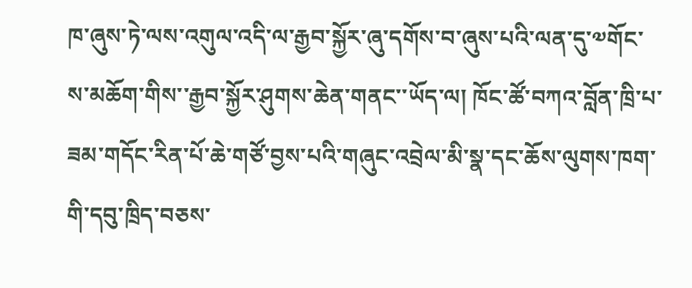ཁ་ཞུས་ཏེ་ལས་འགུལ་འདི་ལ་རྒྱབ་སྐྱོར་ཞུ་དགོས་བ་ཞུས་པའི་ལན་དུ་༧གོང་ས་མཆོག་གིས་་རྒྱབ་སྐྱོར་ཤུགས་ཆེན་གནང་་ཡོད་ལ། ཁོང་ཚོ་བཀའ་བློན་ཁྲི་པ་ཟམ་གདོང་རིན་པོ་ཆེ་གཙོ་བྱས་པའི་གཞུང་འབྲེལ་མི་སྣ་དང་ཆོས་ལུགས་ཁག་གི་དབུ་ཁྲིད་བཅས་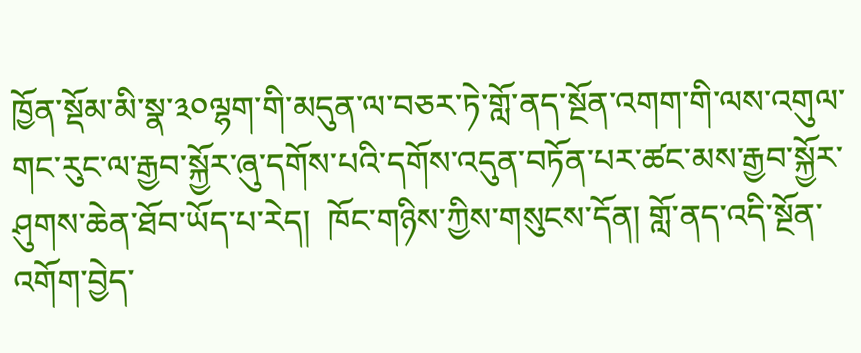ཁྱོན་སྡོམ་མི་སྣ་༣༠ལྷག་གི་མདུན་ལ་བཅར་ཏེ་གློ་ནད་སྔོན་འགག་གི་ལས་འགུལ་གང་རུང་ལ་རྒྱབ་སྐྱོར་ཞུ་དགོས་པའི་དགོས་འདུན་བཏོན་པར་ཚང་མས་རྒྱབ་སྐྱོར་ཤུགས་ཆེན་ཐོབ་ཡོད་པ་རེད།  ཁོང་གཉིས་ཀྱིས་གསུངས་དོན། གློ་ནད་འདི་སྔོན་འགོག་བྱེད་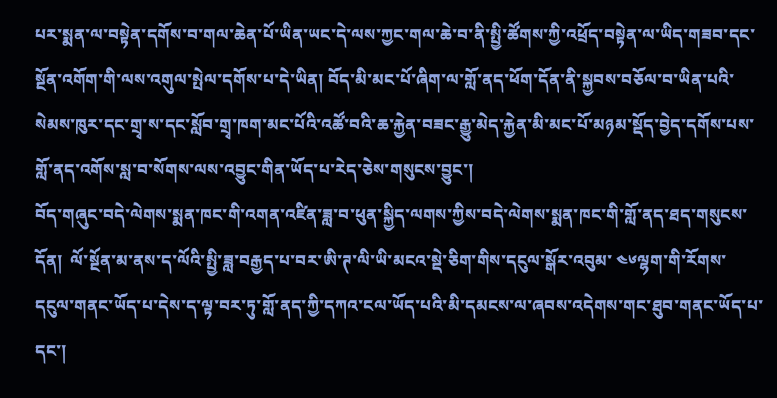པར་སྨན་ལ་བསྟེན་དགོས་བ་གལ་ཆེན་པོ་ཡིན་ཡང་དེ་ལས་ཀྱང་གལ་ཆེ་བ་ནི་སྤྱི་ཚོགས་ཀྱི་འཕྲོད་བསྟེན་ལ་ཡིད་གཟབ་དང་སྔོན་འགོག་གི་ལས་འགུལ་སྤེལ་དགོས་པ་དེ་ཡིན། བོད་མི་མང་པོ་ཞིག་ལ་གློ་ནད་ཕོག་དོན་ནི་སྐྱབས་བཅོལ་བ་ཡིན་པའི་སེམས་ཁུར་དང་གྲྭ་ས་དང་སློབ་གྲྭ་ཁག་མང་པོའི་འཚོ་བའི་ཆ་རྐྱེན་བཟང་རྒྱུ་མེད་རྐྱེན་མི་མང་པོ་མཉམ་སྡོད་བྱེད་དགོས་པས་གློ་ནད་འགོས་སླ་བ་སོགས་ལས་འབྱུང་གིན་ཡོད་པ་རེད་ཅེས་གསུངས་བྱུང་།
བོད་གཞུང་བདེ་ལེགས་སྨན་ཁང་གི་འགན་འཛིན་ཟླ་བ་ཕུན་སྐྱིད་ལགས་ཀྱིས་བདེ་ལེགས་སྨན་ཁང་གི་གློ་ནད་ཐད་གསུངས་དོན།  ལོ་སྔོན་མ་ནས་ད་ལོའི་སྤྱི་ཟླ་བརྒྱད་པ་བར་ཨི་ཊ་ལི་ཡི་མངའ་སྡེ་ཅིག་གིས་དངུལ་སྒོར་འབུམ་ ༤༦ལྷག་གི་རོགས་དངུལ་གནང་ཡོད་པ་དེས་ད་ལྟ་བར་ཏུ་གློ་ནད་ཀྱི་དཀའ་ངལ་ཡོད་པའི་མི་དམངས་ལ་ཞབས་འདེགས་གང་ཐུབ་གནང་ཡོད་པ་དང་།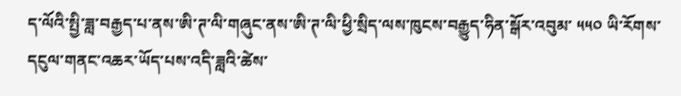ད་ལོའི་སྤྱི་ཟླ་བརྒྱད་པ་ནས་ཨི་ཊ་ལི་གཞུང་ནས་ཨི་ཊ་ལི་ཕྱི་སྲིད་ལས་ཁུངས་བརྒྱུད་ཧིན་སྒོར་འབུམ་ ༥༥༠ ཡི་རོགས་དངུལ་གནང་འཆར་ཡོད་པས་འདི་ཟླའི་ཚེས་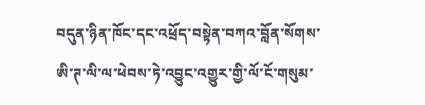བདུན་ཉིན་ཁོང་དང་འཕྲོད་བསྟེན་བཀའ་བློན་སོགས་ཨི་ཊ་ལི་ལ་ཕེབས་ཏེ་འབྱུང་འགྱུར་གྱི་ལོ་ངོ་གསུམ་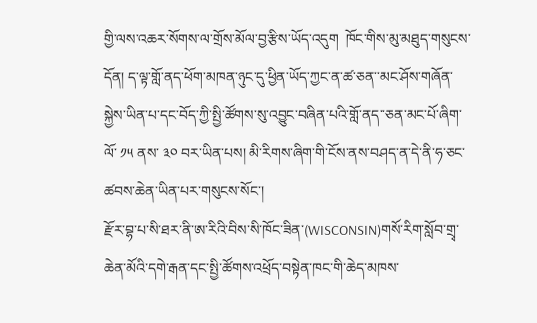གྱི་ལས་འཆར་སོགས་ལ་གྲོས་མོལ་བྱ་རྩིས་ཡོད་འདུག  ཁོང་གིས་མུ་མཐུད་གསུངས་དོན། ད་ལྟ་གློ་ནད་ཕོག་མཁན་ཉུང་དུ་ཕྱིན་ཡོད་ཀྱང་ན་ཚ་ཅན་་མང་ཤོས་གཞོན་སྐྱེས་ཡིན་པ་དང་བོད་ཀྱི་སྤྱི་ཚོགས་སུ་འབྱུང་བཞིན་པའི་གློ་ནད་་ཅན་མང་པོ་ཞིག་ལོ་ ༡༥ ནས་ ༣༠ བར་ཡིན་པས། མི་རིགས་ཞིག་གི་ངོས་ནས་བཤད་ན་དེ་ནི་ཧ་ཅང་ཚབས་ཆེན་ཡིན་པར་གསུངས་སོང་།
རྫོར་བྷ་པ་སི་ཐར་ནི་ཨ་རིའི་བིས་སི་ཁོང་ཟིན་(WISCONSIN)གསོ་རིག་སློབ་གྲྭ་ཆེན་མོའི་དགེ་རྒན་དང་སྤྱི་ཚོགས་འཕྲོད་བསྟེན་ཁང་གི་ཆེད་མཁས་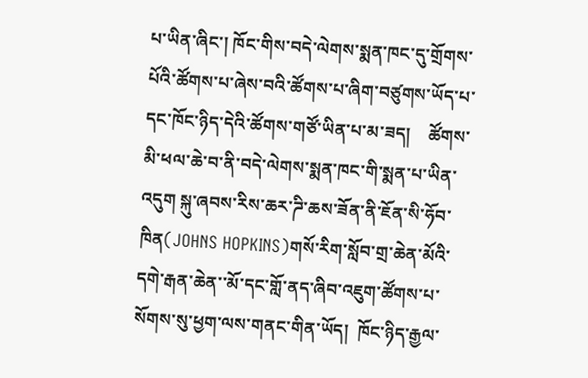པ་ཡིན་ཞིང་། ཁོང་གིས་བདེ་ལེགས་སྨན་ཁང་དུ་གྲོགས་པོའི་ཚོགས་པ་ཞེས་བའི་ཚོགས་པ་ཞིག་བཙུགས་ཡོད་པ་དང་ཁོང་ཉིད་དེའི་ཚོགས་གཙོ་ཡིན་པ་མ་ཟད།    ཚོགས་མི་ཕལ་ཆེ་བ་ནི་བདེ་ལེགས་སྨན་ཁང་གི་སྨན་པ་ཡིན་འདུག སྐུ་ཞབས་རིས་ཆར་ཌི་ཆས་ཟོན་ནི་ཇོན་སི་ཧོབ་ཁིན(JOHNS HOPKINS)གསོ་རིག་སློབ་གྲ་ཆེན་མོའི་དགེ་རྒན་ཆེན་་མོ་དང་གློ་ནད་ཞིབ་འཇུག་ཚོགས་པ་སོགས་སུ་ཕྱག་ལས་གནང་གིན་ཡོད།  ཁོང་ཉིད་རྒྱལ་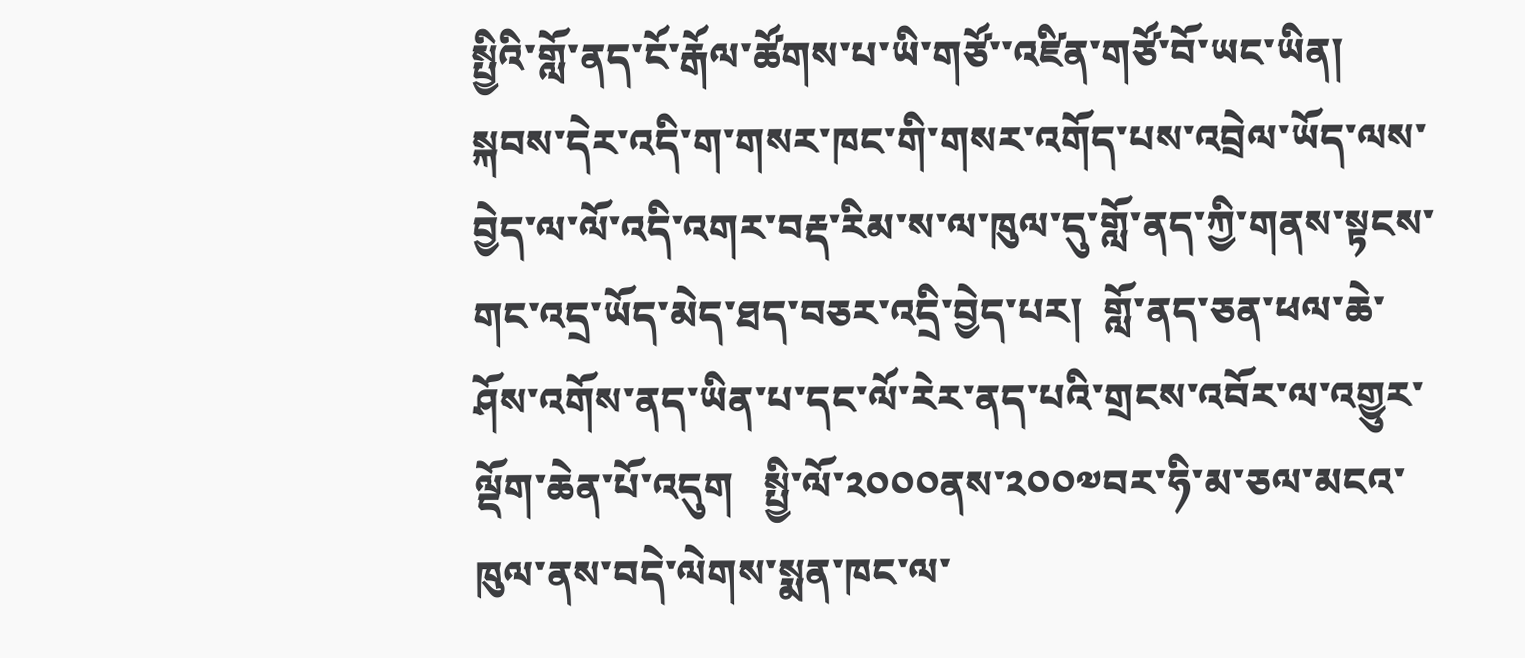སྤྱིའི་གློ་ནད་ངོ་རྒོལ་ཚོགས་པ་ཡི་གཙོ་་འཛིན་གཙོ་བོ་ཡང་ཡིན།
སྐབས་དེར་འདི་ག་གསར་ཁང་གི་གསར་འགོད་པས་འབྲེལ་ཡོད་ལས་བྱེད་ལ་ལོ་འདི་འགར་བརྡ་རིམ་ས་ལ་ཁུལ་དུ་གློ་ནད་ཀྱི་གནས་སྟངས་གང་འདྲ་ཡོད་མེད་ཐད་བཅར་འདྲི་བྱེད་པར།  གློ་ནད་ཅན་ཕལ་ཆེ་ཤོས་འགོས་ནད་ཡིན་པ་དང་ལོ་རེར་ནད་པའི་གྲངས་འབོར་ལ་འགྱུར་ལྡོག་ཆེན་པོ་འདུག   སྤྱི་ལོ་༢༠༠༠ནས་༢༠༠༧བར་ཧི་མ་ཅལ་མངའ་ཁུལ་ནས་བདེ་ལེགས་སྨན་ཁང་ལ་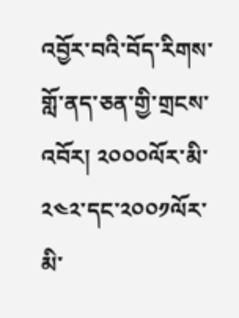འབྱོར་བའི་བོད་རིགས་གློ་ནད་ཅན་གྱི་གྲངས་འབོར། ༢༠༠༠ལོར་མི་༢༤༢་དང་༢༠༠༡ལོར་མི་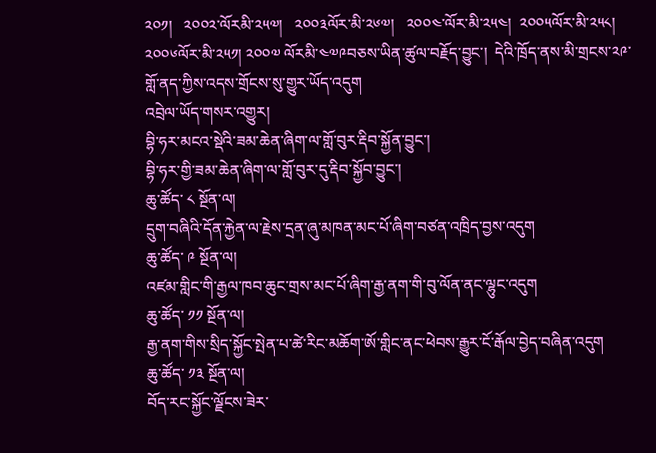༢༠༡།   ༢༠༠༢་ལོརམི་༢༥༧།   ༢༠༠༣ལོར་མི་༢༦༧།   ༢༠༠༤་ལོར་མི་༢༥༤།  ༢༠༠༥ལོར་མི་༢༥༨། ༢༠༠༦ལོར་མི་༢༥༡། ༢༠༠༧ ལོརམི་༤༧༩བཅས་ཡིན་ཚུལ་བརྗོད་བྱུང་།  དེའི་ཁྲོད་ནས་མི་གྲངས་༢༩་གློ་ནད་ཀྱིས་འདས་གྲོངས་སུ་གྱུར་ཡོད་འདུག
འབྲེལ་ཡོད་གསར་འགྱུར།
བྷི་ཧར་མངའ་སྡེའི་ཟམ་ཆེན་ཞིག་ལ་གློ་བུར་རྡིབ་སྐྱོན་བྱུང་།
བྷི་ཧར་གྱི་ཟམ་ཆེན་ཞིག་ལ་གློ་བུར་དུ་རྡིབ་སྐྱོབ་བྱུང་།
ཆུ་ཚོད་ ༨ སྔོན་ལ།
དྲུག་བཞིའི་དོན་རྐྱེན་ལ་རྗེས་དྲན་ཞུ་མཁན་མང་པོ་ཞིག་བཙན་འཁྲིད་བྱས་འདུག
ཆུ་ཚོད་ ༩ སྔོན་ལ།
འཛམ་གླིང་གི་རྒྱལ་ཁབ་ཆུང་གྲས་མང་པོ་ཞིག་རྒྱ་ནག་གི་བུ་ལོན་ནང་ལྷུང་འདུག
ཆུ་ཚོད་ ༡༡ སྔོན་ལ།
རྒྱ་ནག་གིས་སྲིད་སྐྱོང་སྤེན་པ་ཚེ་རིང་མཆོག་ཨོ་གླིང་ནང་ཕེབས་རྒྱུར་ངོ་རྒོལ་བྱེད་བཞིན་འདུག
ཆུ་ཚོད་ ༡༣ སྔོན་ལ།
བོད་རང་སྐྱོང་ལྗོངས་ཟེར་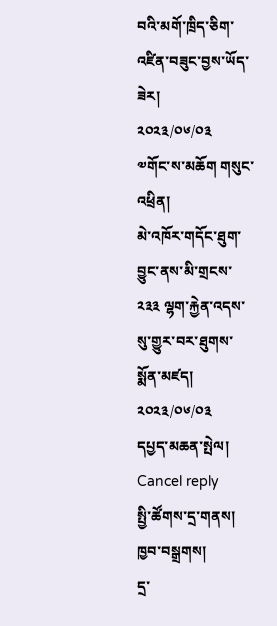བའི་མགོ་ཁྲིད་ཅིག་འཛིན་བཟུང་བྱས་ཡོད་ཟེར།
༢༠༢༣/༠༦/༠༣
༧གོང་ས་མཆོག གསུང་འཕྲིན།
མེ་འཁོར་གདོང་ཐུག་བྱུང་ནས་མི་གྲངས་ ༢༣༣ ལྷག་རྐྱེན་འདས་སུ་གྱུར་བར་ཐུགས་སྨོན་མཛད།
༢༠༢༣/༠༦/༠༣
དཔྱད་མཆན་སྤེལ། Cancel reply
སྤྱི་ཚོགས་དྲ་གནས།
ཁྱབ་བསྒྲགས།
དྲ་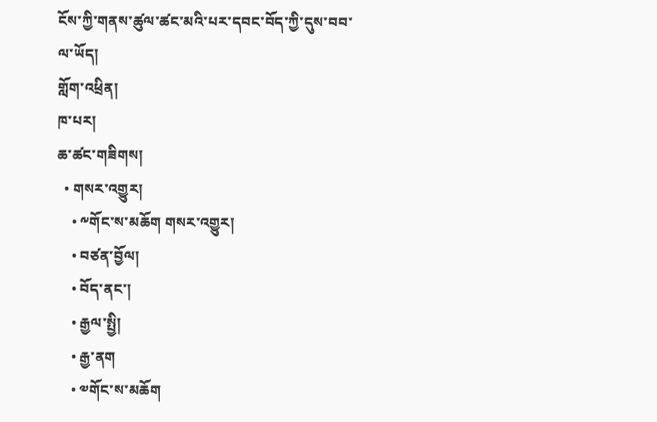ངོས་ཀྱི་གནས་ཚུལ་ཚང་མའི་པར་དབང་བོད་ཀྱི་དུས་བབ་ལ་ཡོད།
གློག་འཕྲིན།
ཁ་པར།
ཆ་ཚང་གཟིགས།
  • གསར་འགྱུར།
    • ༸གོང་ས་མཆོག གསར་འགྱུར།
    • བཙན་བྱོལ།
    • བོད་ནང་།
    • རྒྱལ་སྤྱི།
    • རྒྱ་ནག
    • ༧གོང་ས་མཆོག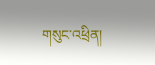གསུང་འཕྲིན།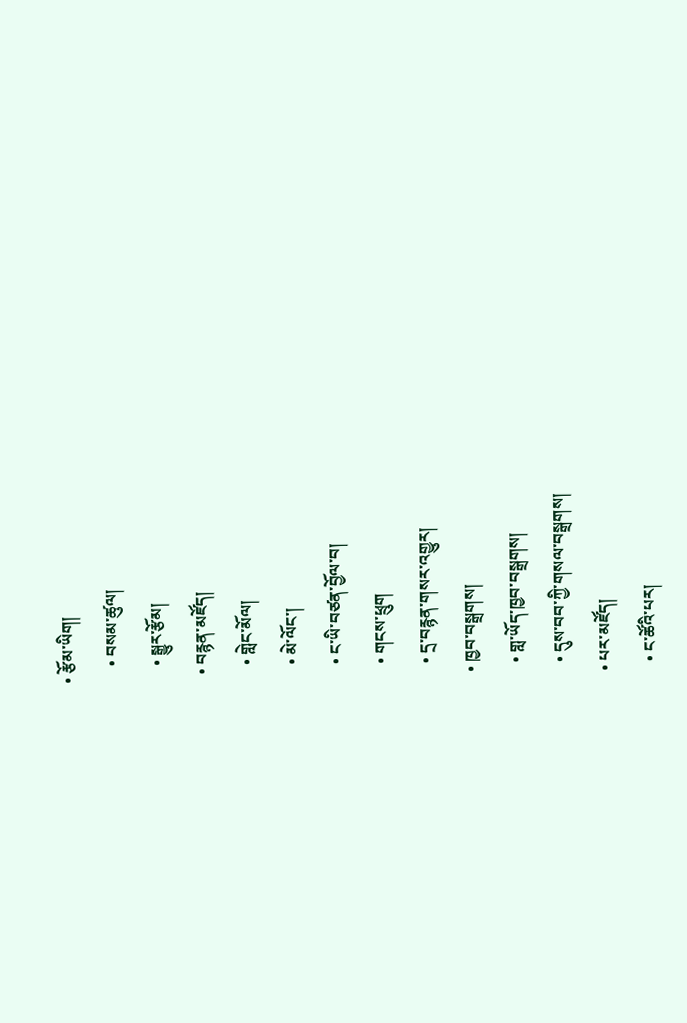• རྩོམ་ཡིག།
    • བསམ་ཚུལ།
    • སྒྱུར་རྩོམ།
  • བརྙན་མཛོད།
    • གླེང་མོལ།
    • མེ་ལོང་།
    • ང་ཡི་བཙན་བྱོལ་བ།
    • གངས་ཕྲུག
    • དྲ་བརྙན་གསར་འགྱུར།
  • ཁྱབ་བསྒྲགས།
    • གླ་ཡོད་ཁྱབ་བསྒྲགས།
    • དུས་བབ་ཀྱི་གསལ་བསྒྲགས།
  • པར་མཛོད།
    • ང་ཚོའི་པར།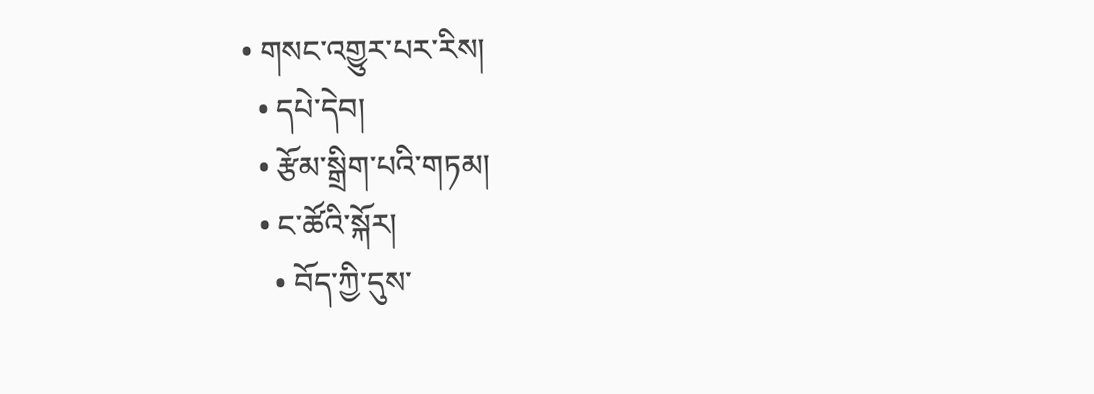• གསང་འགྱུར་པར་རིས།
  • དཔེ་དེབ།
  • རྩོམ་སྒྲིག་པའི་གཏམ།
  • ང་ཚོའི་སྐོར།
    • བོད་ཀྱི་དུས་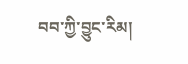བབ་ཀྱི་བྱུང་རིམ།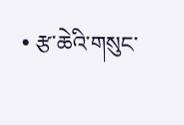• རྩ་ཆེའི་གསུང་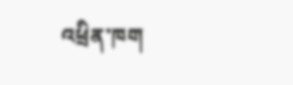འཕྲིན་ཁག